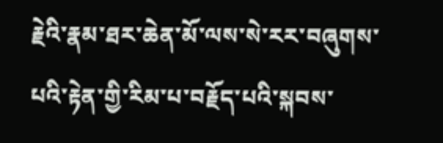རྗེའི་རྣམ་ཐར་ཆེན་མོ་ལས་སེ་རར་བཞུགས་པའི་རྟེན་གྱི་རིམ་པ་བརྗོད་པའི་སྐབས་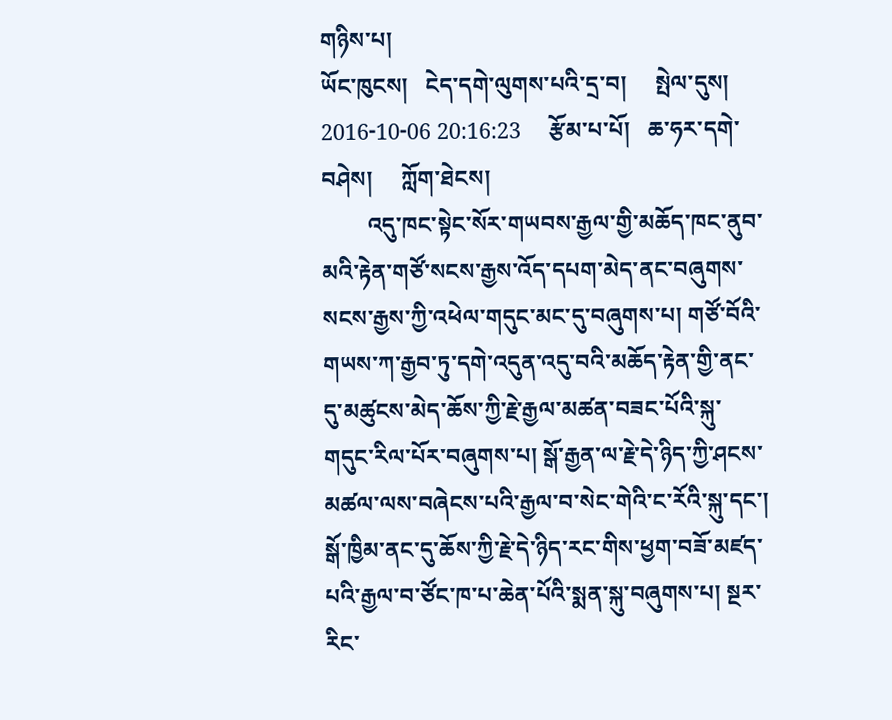གཉིས་པ།
ཡོང་ཁུངས།   ངེད་དགེ་ལུགས་པའི་དྲ་བ།     སྤེལ་དུས།  2016-10-06 20:16:23     རྩོམ་པ་པོ།   ཆ་ཧར་དགེ་བཤེས།     ཀློག་ཐེངས།
        འདུ་ཁང་སྟེང་སོར་གཡབས་རྒྱལ་གྱི་མཆོད་ཁང་ནུབ་མའི་རྟེན་གཙོ་སངས་རྒྱས་འོད་དཔག་མེད་ནང་བཞུགས་སངས་རྒྱས་ཀྱི་འཕེལ་གདུང་མང་དུ་བཞུགས་པ། གཙོ་བོའི་གཡས་ཀ་རྒྱབ་ཏུ་དགེ་འདུན་འདུ་བའི་མཆོད་རྟེན་གྱི་ནང་དུ་མཚུངས་མེད་ཆོས་ཀྱི་རྗེ་རྒྱལ་མཚན་བཟང་པོའི་སྐུ་གདུང་རིལ་པོར་བཞུགས་པ། སྒོ་རྒྱན་ལ་རྗེ་དེ་ཉིད་ཀྱི་ཤངས་མཚལ་ལས་བཞེངས་པའི་རྒྱལ་བ་སེང་གེའི་ང་རོའི་སྐུ་དང་། སྒོ་ཁྱིམ་ནང་དུ་ཆོས་ཀྱི་རྗེ་དེ་ཉིད་རང་གིས་ཕྱག་བཟོ་མཛད་པའི་རྒྱལ་བ་ཙོང་ཁ་པ་ཆེན་པོའི་སྨན་སྐུ་བཞུགས་པ། སྔར་རིང་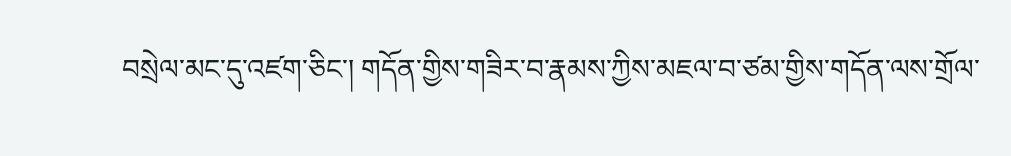བསྲེལ་མང་དུ་འཛག་ཅིང་། གདོན་གྱིས་གཟིར་བ་རྣམས་ཀྱིས་མཇལ་བ་ཙམ་གྱིས་གདོན་ལས་གྲོལ་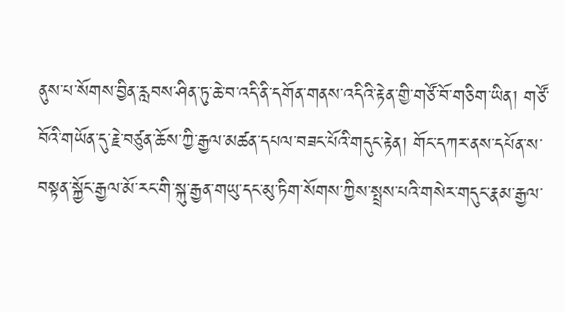ནུས་པ་སོགས་བྱིན་རླབས་ཤིན་ཏུ་ཆེ་བ་འདི་ནི་དགོན་གནས་འདིའི་རྟེན་གྱི་གཙོ་བོ་གཅིག་ཡིན། གཙོ་བོའི་གཡོན་དུ་རྗེ་བཙུན་ཆོས་ཀྱི་རྒྱལ་མཚན་དཔལ་བཟང་པོའི་གདུང་རྟེན། གོང་དཀར་ནས་དཔོན་ས་བསྟན་སྐྱོང་རྒྱལ་མོ་རང་གི་སྐུ་རྒྱན་གཡུ་དང་མུ་ཏིག་སོགས་ཀྱིས་སྤྲས་པའི་གསེར་གདུང་རྣམ་རྒྱལ་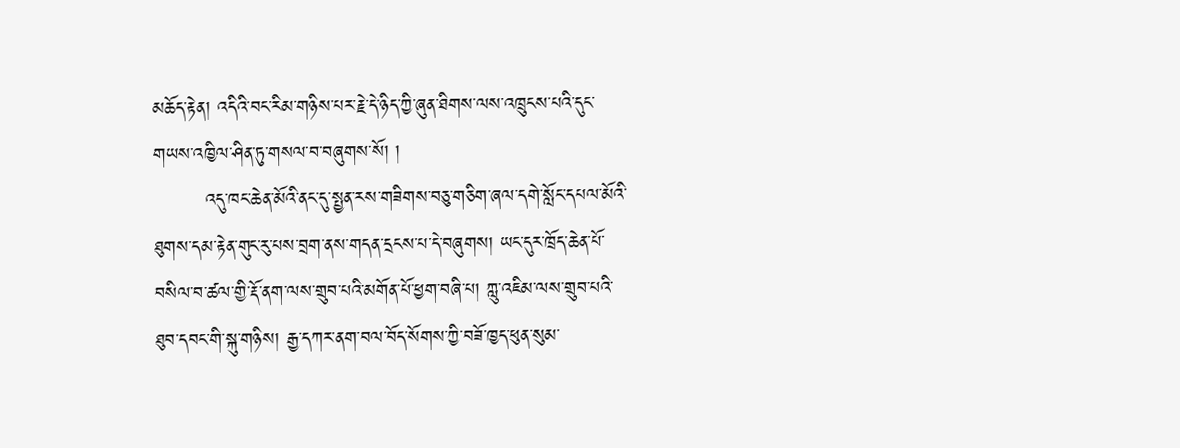མཆོད་རྟེན། འདིའི་བང་རིམ་གཉིས་པར་རྗེ་དེ་ཉིད་ཀྱི་ཞུན་ཐིགས་ལས་འཁྲུངས་པའི་དུང་གཡས་འཁྱིལ་ཤིན་ཏུ་གསལ་བ་བཞུགས་སོ། །
        འདུ་ཁང་ཆེན་མོའི་ནང་དུ་སྤྱན་རས་གཟིགས་བཅུ་གཅིག་ཞལ་དགེ་སློང་དཔལ་མོའི་ཐུགས་དམ་རྟེན་གུང་རུ་པས་བྲག་ནས་གདན་དྲངས་པ་དེ་བཞུགས། ཡང་དུར་ཁྲོད་ཆེན་པོ་བསིལ་བ་ཚལ་གྱི་རྡོ་ནག་ལས་གྲུབ་པའི་མགོན་པོ་ཕྱག་བཞི་པ། ཀླུ་འཇིམ་ལས་གྲུབ་པའི་ཐུབ་དབང་གི་སྐུ་གཉིས། རྒྱ་དཀར་ནག་བལ་བོད་སོགས་ཀྱི་བཟོ་ཁྱད་ཕུན་སུམ་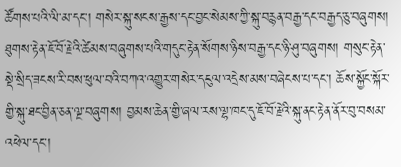ཚོགས་པའི་ལི་མ་དང་། གསེར་སྐུ་སངས་རྒྱས་དང་བྱང་སེམས་ཀྱི་སྐུ་བརྙན་བརྒྱ་དང་བརྒྱད་ཅུ་བཞུགས། ཐུགས་རྟེན་ཇོ་བོ་རྗེའི་ཚེམས་བཞུགས་པའི་གདུང་རྟེན་སོགས་ཉིས་བརྒྱ་དང་ཉི་ཤུ་བཞུགས། གསུང་རྟེན་སྡེ་སྲིད་ཟངས་རི་བས་ཕུལ་བའི་བཀའ་འགྱུར་གསེར་དངུལ་འདྲེས་མས་བཞེངས་པ་དང་། ཆོས་སྐྱོང་སྐོར་གྱི་སྐུ་ཐང་བྱིན་ཅན་ལྔ་བཞུགས། བྱམས་ཆེན་གྱི་ཞལ་རས་ལྷ་ཁང་དུ་ཇོ་བོ་རྗེའི་སྐུ་ནང་རྟེན་ནོར་བུ་བསམ་འཕེལ་དང་།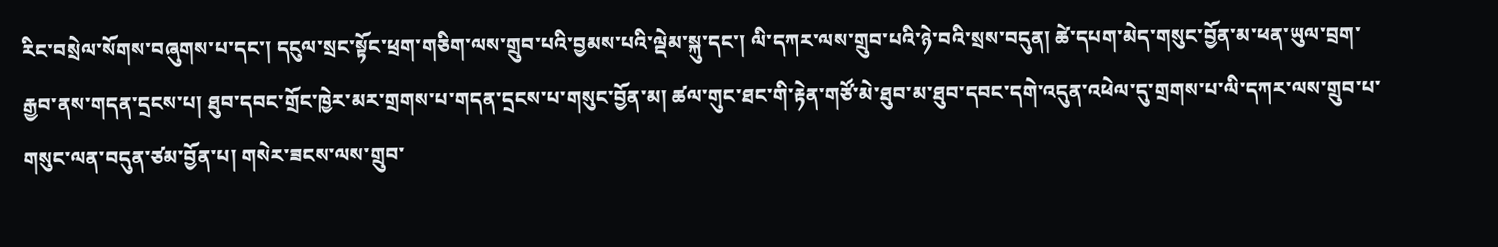རིང་བསྲེལ་སོགས་བཞུགས་པ་དང་། དངུལ་སྲང་སྟོང་ཕྲག་གཅིག་ལས་གྲུབ་པའི་བྱམས་པའི་ལྡེམ་སྐུ་དང་། ལི་དཀར་ལས་གྲུབ་པའི་ཉེ་བའི་སྲས་བདུན། ཚེ་དཔག་མེད་གསུང་བྱོན་མ་ཕན་ཡུལ་བྲག་རྒྱབ་ནས་གདན་དྲངས་པ། ཐུབ་དབང་གྲོང་ཁྱེར་མར་གྲགས་པ་གདན་དྲངས་པ་གསུང་བྱོན་མ། ཚལ་གུང་ཐང་གི་རྟེན་གཙོ་མེ་ཐུབ་མ་ཐུབ་དབང་དགེ་འདུན་འཕེལ་དུ་གྲགས་པ་ལི་དཀར་ལས་གྲུབ་པ་གསུང་ལན་བདུན་ཙམ་བྱོན་པ། གསེར་ཟངས་ལས་གྲུབ་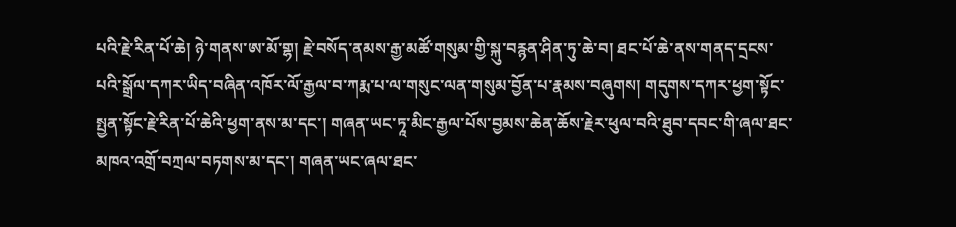པའི་རྗེ་རིན་པོ་ཆེ། ཉེ་གནས་ཨ་མོ་གྷ། རྗེ་བསོད་ནམས་རྒྱ་མཚོ་གསུམ་གྱི་སྐུ་བརྙན་ཤིན་ཏུ་ཆེ་བ། ཐང་པོ་ཆེ་ནས་གནད་དྲངས་པའི་སྒྲོལ་དཀར་ཡིད་བཞིན་འཁོར་ལོ་རྒྱལ་བ་ཀརྨ་པ་ལ་གསུང་ལན་གསུམ་བྱོན་པ་རྣམས་བཞུགས། གདུགས་དཀར་ཕྱག་སྟོང་སྤྱན་སྟོང་རྗེ་རིན་པོ་ཆེའི་ཕྱག་ནས་མ་དང་། གཞན་ཡང་ཏཱ་མིང་རྒྱལ་པོས་བྱམས་ཆེན་ཆོས་རྗེར་ཕུལ་བའི་ཐུབ་དབང་གི་ཞལ་ཐང་མཁའ་འགྲོ་བཀྲལ་བཏགས་མ་དང་། གཞན་ཡང་ཞལ་ཐང་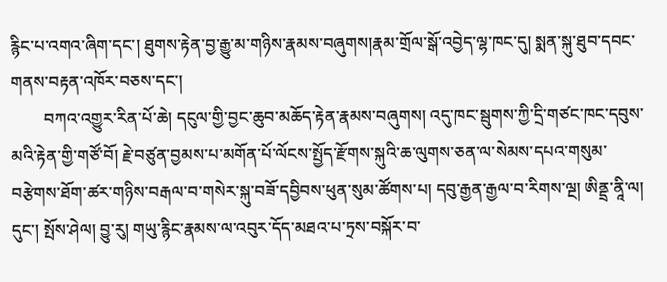རྙིང་པ་འགའ་ཞིག་དང་། ཐུགས་རྟེན་བྱ་རྒྱུ་མ་གཉིས་རྣམས་བཞུགས།རྣམ་གྲོལ་སྒོ་འབྱེད་ལྷ་ཁང་དུ། སྨན་སྐུ་ཐུབ་དབང་གནས་བརྟན་འཁོར་བཅས་དང་།
        བཀའ་འགྱུར་རིན་པོ་ཆེ། དངུལ་གྱི་བྱང་ཆུབ་མཆོད་རྟེན་རྣམས་བཞུགས། འདུ་ཁང་སྦུགས་ཀྱི་དྲི་གཙང་ཁང་དབུས་མའི་རྟེན་གྱི་གཙོ་བོ། རྗེ་བཙུན་བྱམས་པ་མགོན་པོ་ལོངས་སྤྱོད་རྫོགས་སྐུའི་ཆ་ལུགས་ཅན་ལ་སེམས་དཔའ་གསུམ་བརྩེགས་ཐོག་ཚར་གཉིས་བརྒལ་བ་གསེར་སྐུ་བཟོ་དབྱིབས་ཕུན་སུམ་ཚོགས་པ། དབུ་རྒྱན་རྒྱལ་བ་རིགས་ལྔ། ཨིནྡྲ་ནཱི་ལ། དུང་། སྤོས་ཤེལ། བྱུ་རུ། གཡུ་རྙིང་རྣམས་ལ་འབུར་དོད་མཐའ་པ་ཏྲས་བསྐོར་བ་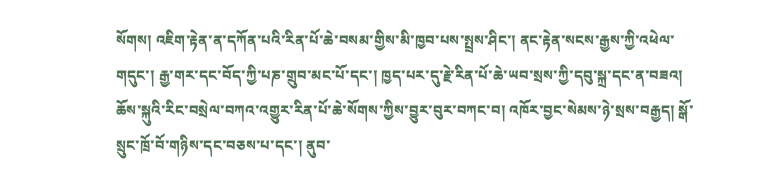སོགས། འཇིག་རྟེན་ན་དཀོན་པའི་རིན་པོ་ཆེ་བསམ་གྱིས་མི་ཁྱབ་པས་སྤྲས་ཤིང་། ནང་རྟེན་སངས་རྒྱས་ཀྱི་འཕེལ་གདུང་། རྒྱ་གར་དང་བོད་ཀྱི་པཎ་གྲུབ་མང་པོ་དང་། ཁྱད་པར་དུ་རྗེ་རིན་པོ་ཆེ་ཡབ་སྲས་ཀྱི་དབུ་སྐྲ་དང་ན་བཟའ། ཆོས་སྐུའི་རིང་བསྲེལ་བཀའ་འགྱུར་རིན་པོ་ཆེ་སོགས་ཀྱིས་བྱུར་བུར་བཀང་བ། འཁོར་བྱང་སེམས་ཉེ་སྲས་བརྒྱད། སྒོ་སྲུང་ཁྲོ་བོ་གཉིས་དང་བཅས་པ་དང་། ནུབ་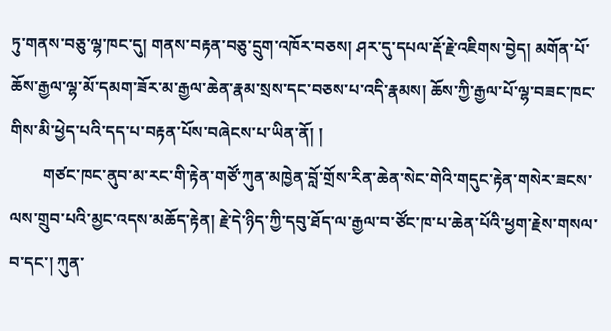ཏུ་གནས་བཅུ་ལྷ་ཁང་དུ། གནས་བརྟན་བཅུ་དྲུག་འཁོར་བཅས། ཤར་དུ་དཔལ་རྡོ་རྗེ་འཇིགས་བྱེད། མགོན་པོ་ཆོས་རྒྱལ་ལྷ་མོ་དམག་ཟོར་མ་རྒྱལ་ཆེན་རྣམ་སྲས་དང་བཅས་པ་འདི་རྣམས། ཆོས་ཀྱི་རྒྱལ་པོ་ལྷ་བཟང་ཁང་གིས་མི་ཕྱེད་པའི་དད་པ་བརྟན་པོས་བཞེངས་པ་ཡིན་ནོ། །
        གཙང་ཁང་ནུབ་མ་རང་གི་རྟེན་གཙོ་ཀུན་མཁྱེན་བློ་གྲོས་རིན་ཆེན་སེང་གེའི་གདུང་རྟེན་གསེར་ཟངས་ལས་གྲུབ་པའི་མྱང་འདས་མཆོད་རྟེན། རྗེ་དེ་ཉིད་ཀྱི་དབུ་ཐོད་ལ་རྒྱལ་བ་ཙོང་ཁ་པ་ཆེན་པོའི་ཕྱག་རྗེས་གསལ་བ་དང་། ཀུན་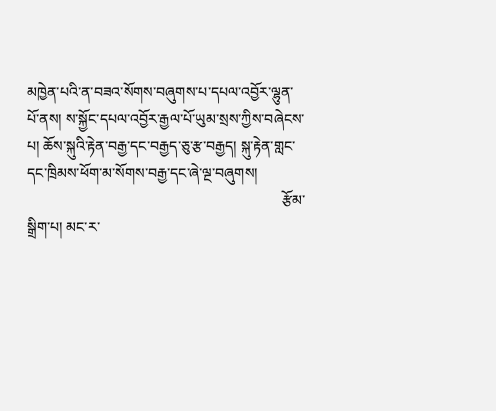མཁྱེན་པའི་ན་བཟའ་སོགས་བཞུགས་པ་དཔལ་འབྱོར་ལྷུན་པོ་ནས། ས་སྐྱོང་དཔལ་འབྱོར་རྒྱལ་པོ་ཡུམ་སྲས་ཀྱིས་བཞེངས་པ། ཆོས་སྐུའི་རྟེན་བརྒྱ་དང་བརྒྱད་ཅུ་རྩ་བརྒྱད། སྐུ་རྟེན་གླང་དང་ཁྲིམས་ཕོག་མ་སོགས་བརྒྱ་དང་ཞེ་ལྔ་བཞུགས།
                                                                      རྩོམ་སྒྲིག་པ། མང་ར་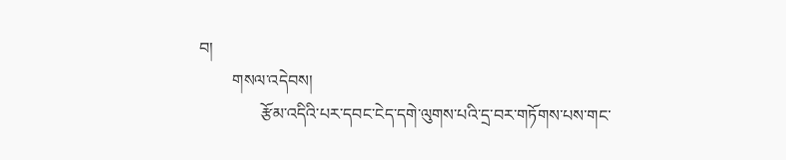བ།
        གསལ་འདེབས།
               རྩོམ་འདིའི་པར་དབང་ངེད་དགེ་ལུགས་པའི་དྲ་བར་གཏོགས་པས་གང་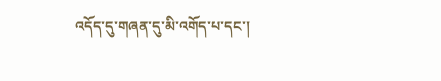འདོད་དུ་གཞན་དུ་མི་འགོད་པ་དང་།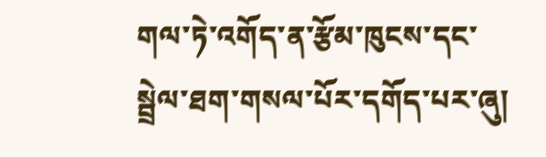གལ་ཏེ་འགོད་ན་རྩོམ་ཁུངས་དང་སྦྲེལ་ཐག་གསལ་པོར་དགོད་པར་ཞུ།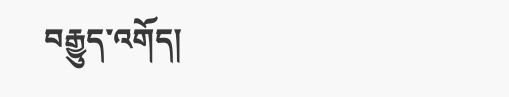བརྒྱུད་འགོད།